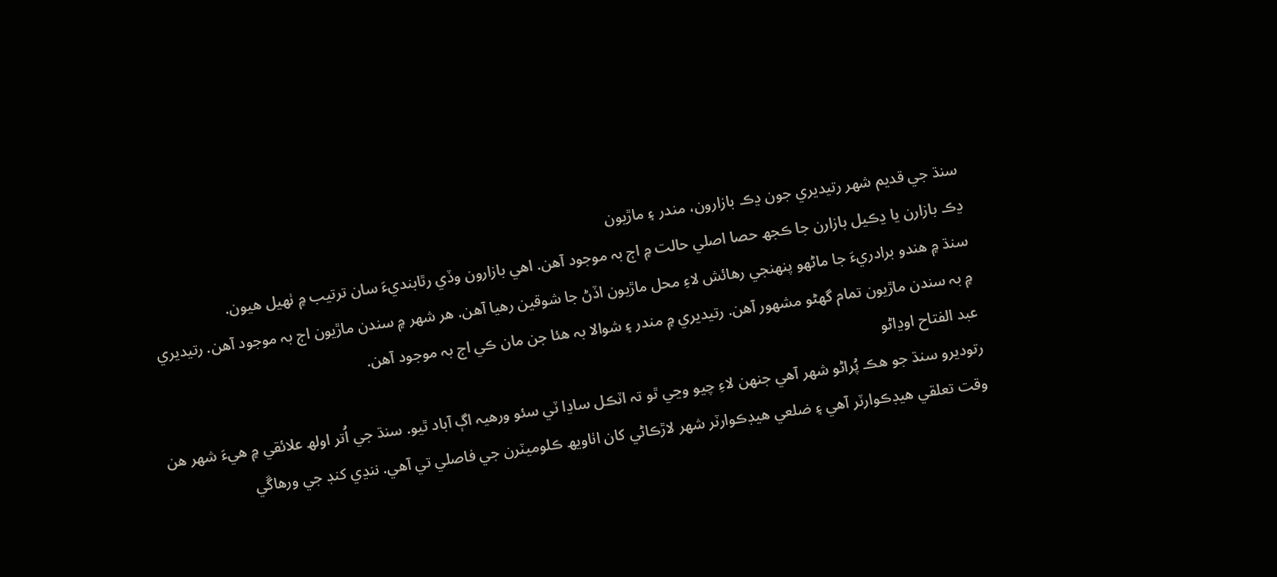سنڌ جي قديم شھر رتيديري جون ڍڪ بازارون، مندر ۽ ماڙيون
ڍڪ بازارن يا ڍڪيل بازارن جا ڪجھ حصا اصلي حالت ۾ اڄ بہ موجود آھن. اھي بازارون وڏي رٿابنديءَ سان ترتيب ۾ ٺھيل ھيون.
سنڌ ۾ ھندو برادريءَ جا ماڻھو پنھنجي رھائش لاءِ محل ماڙيون اڏڻ جا شوقين رھيا آھن. ھر شھر ۾ سندن ماڙيون اڄ بہ موجود آھن. رتيديري ۾ بہ سندن ماڙيون تمام گھڻو مشھور آھن. رتيديري ۾ مندر ۽ شوالا بہ ھئا جن مان ڪي اڄ بہ موجود آھن.
عبد الفتاح اوڍاڻو
رتوديرو سنڌ جو ھڪ پُراڻو شھر آھي جنھن لاءِ چيو وڃي ٿو تہ اٽڪل ساڍا ٽي سئو ورھيہ اڳ آباد ٿيو. سنڌ جي اُتر اولھ علائقي ۾ ھيءَ شھر ھن وقت تعلقي ھيڊڪوارٽر آھي ۽ ضلعي ھيڊڪوارٽر شھر لاڙڪاڻي کان اٺاويھ ڪلوميٽرن جي فاصلي تي آھي. ننڍي کنڊ جي ورھاڱي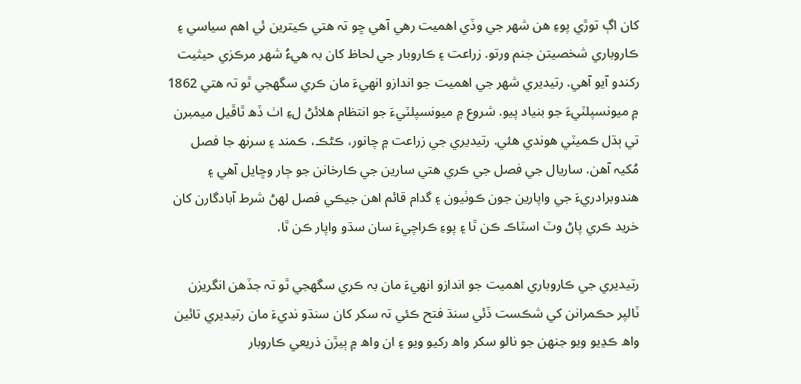کان اڳ توڙي پوءِ ھن شھر جي وڏي اھميت رھي آھي ڇو تہ ھتي ڪيترين ئي اھم سياسي ۽ ڪاروباري شخصيتن جنم ورتو. زراعت ۽ ڪاروبار جي لحاظ کان بہ ھيءُ شھر مرڪزي حيثيت رکندو آيو آھي. رتيديري شھر جي اھميت جو اندازو انھيءَ مان ڪري سگھجي ٿو تہ ھتي 1862 ۾ ميونسپلٽيءَ جو بنياد پيو. شروع ۾ ميونسپلٽيءَ جو انتظام ھلائڻ لءِ اٺ ڏھ ٿاڦيل ميمبرن تي ٻڌل ڪميٽي ھوندي ھئي. رتيديري جي زراعت ۾ چانور، ڪڻڪ، ڪمند ۽ سرنھ جا فصل مُکيہ آھن. ساريال جي فصل جي ڪري ھتي سارين جي ڪارخانن جو ڄار وڇايل آھي ۽ ھندوبرادريءَ جي واپارين جون ڪوٺيون ۽ گدام قائم اھن جيڪي فصل لھڻ شرط آبادگارن کان خريد ڪري پاڻ وٽ اسٽاڪ ڪن ٿا ۽ پوءِ ڪراچيءَ سان سڌو واپار ڪن ٿا.

رتيديري جي ڪاروباري اھميت جو اندازو انھيءَ مان بہ ڪري سگھجي ٿو تہ جڏھن انگريزن ٽالپر حڪمرانن کي شڪست ڏئي سنڌ فتح ڪئي تہ سکر کان سنڌو نديءَ مان رتيديري تائين واھ ڪڍيو ويو جنھن جو نالو سکر واھ رکيو ويو ۽ ان واھ ۾ ٻيڙن ذريعي ڪاروبار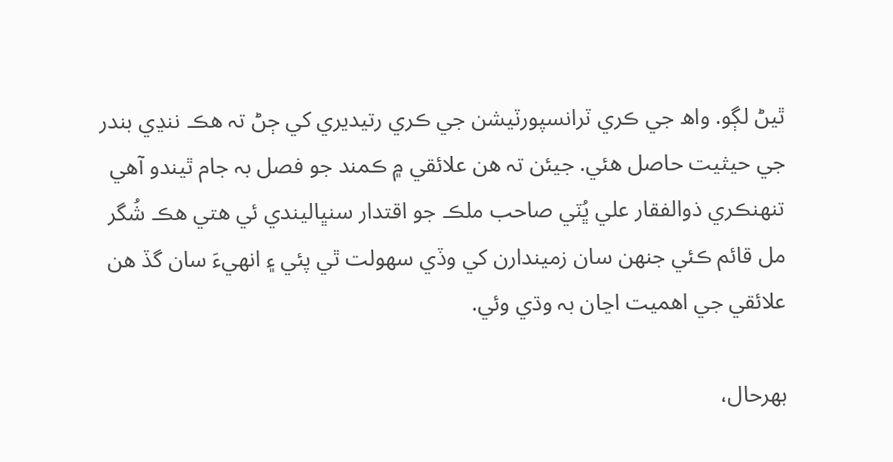ٿيڻ لڳو. واھ جي ڪري ٽرانسپورٽيشن جي ڪري رتيديري کي ڄڻ تہ ھڪ ننڍي بندر جي حيثيت حاصل ھئي. جيئن تہ ھن علائقي ۾ ڪمند جو فصل بہ جام ٿيندو آھي تنھنڪري ذوالفقار علي ڀُٽي صاحب ملڪ جو اقتدار سنڀاليندي ئي ھتي ھڪ شُگر مل قائم ڪئي جنھن سان زميندارن کي وڏي سھولت ٿي پئي ۽ انھيءَ سان گڏ ھن علائقي جي اھميت اڃان بہ وڌي وئي.

بھرحال،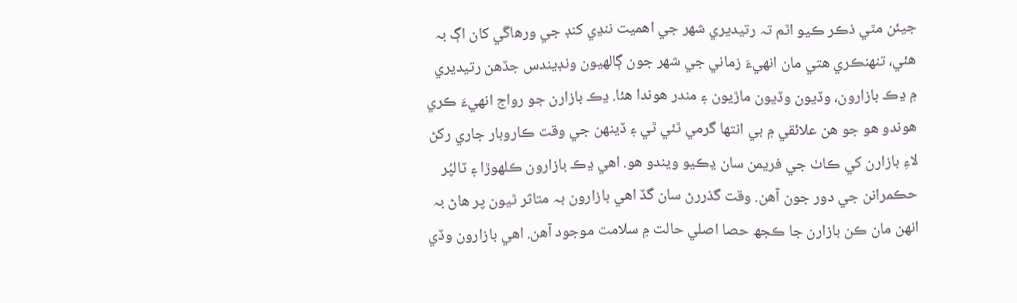جيئن مٿي ذڪر ڪيو اٿم تہ رتيديري شھر جي اھميت ننڍي کنڊ جي ورھاڱي کان اڳ بہ ھئي، تنھنڪري ھتي مان انھيءَ زماني جي شھر جون ڳالھيون ونڊيندس جڏھن رتيديري ۾ ڍڪ بازارون، وڏيون وڏيون ماڙيون ۽ مندر ھوندا ھئا. ڍڪ بازارن جو رواج انھيءَ ڪري ھوندو ھو جو ھن علائقي ۾ بي انتھا گرمي ٿئي ٿي ۽ ڏينھن جي وقت ڪاروبار جاري رکڻ لاءِ بازارن کي ڪاٺ جي فريمن سان ڍڪيو ويندو ھو. اھي ڍڪ بازارون ڪلھوڙا ۽ ٽالپُر حڪمرانن جي دور جون آھن. وقت گذررڻ سان گڏ اھي بازارون بہ متاثر ٿيون پر ھاڻ بہ انھن مان ڪن بازارن جا ڪجھ حصا اصلي حالت ۾ سلامت موجود آھن. اھي بازارون وڏي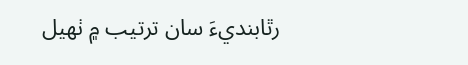رٿابنديءَ سان ترتيب ۾ ٺھيل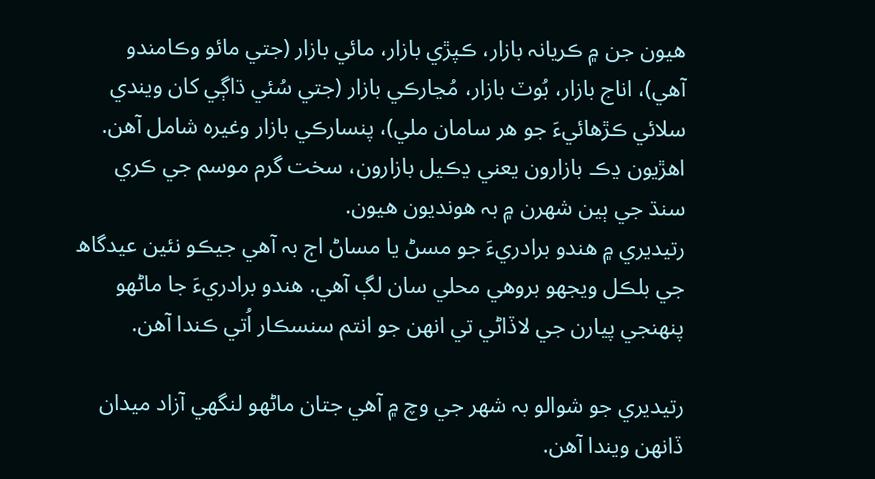ھيون جن ۾ ڪريانہ بازار، ڪپڙي بازار، مائي بازار (جتي مائو وڪامندو آھي)، اناج بازار، بُوٽ بازار، مُڃارڪي بازار (جتي سُئي ڌاڳي کان ويندي سلائي ڪڙھائيءَ جو ھر سامان ملي)، پنسارڪي بازار وغيرہ شامل آھن. اھڙيون ڍڪ بازارون يعني ڍڪيل بازارون، سخت گرم موسم جي ڪري سنڌ جي ٻين شھرن ۾ بہ ھونديون ھيون.
رتيديري ۾ ھندو برادريءَ جو مسڻ يا مساڻ اڄ بہ آھي جيڪو نئين عيدگاھ جي بلڪل ويجھو بروھي محلي سان لڳ آھي. ھندو برادريءَ جا ماڻھو پنھنجي پيارن جي لاڏاڻي تي انھن جو انتم سنسڪار اُتي ڪندا آھن.

رتيديري جو شوالو بہ شھر جي وچ ۾ آھي جتان ماڻھو لنگھي آزاد ميدان ڏانھن ويندا آھن.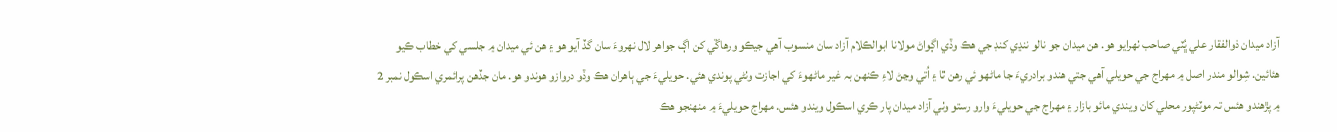آزاد ميدان ذوالفقار علي ڀُٽي صاحب ٺھرايو ھو. ھن ميدان جو نالو ننڍي کنڊ جي ھڪ وڏي اڳواڻ مولانا ابوالڪلام آزاد سان منسوب آھي جيڪو ورھاڱي کن اڳ جواھر لال نھروءَ سان گڏ آيو ھو ۽ ھن ئي ميدان ۾ جلسي کي خطاب ڪيو ھئائين. شِوالو مندر اصل ۾ مھراج جي حويلي آھي جتي ھندو برادريءَ جا ماڻھو ئي رھن ٿا ۽ اُتي وڃڻ لاءِ ڪنھن بہ غير ماڻھوءَ کي اجازت وٺڻي پوندي ھئي. حويليءَ جي ٻاھران ھڪ وڏو دروازو ھوندو ھو. مان جڏھن پرائمري اسڪول نمبر 2 ۾ پڙھندو ھئس تہ موٽڻپور محلي کان ويندي مائو بازار ۽ مھراج جي حويليءَ وارو رستو وٺي آزاد ميدان پار ڪري اسڪول ويندو ھئس. مھراج حويليءَ ۾ منھنجو ھڪ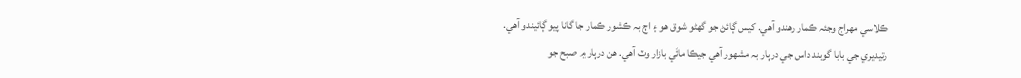ڪلاسي مھراج وجئہ ڪمار رھندو آھي. کيس ڳائڻ جو گھڻو شوق ھو ۽ اڄ بہ ڪشور ڪمار جا گانا پيو ڳائيندو آھي.
رتيديري جي بابا گوبند داس جي درٻار بہ مشھور آھي جيڪا مائَي بازار وٽ آھي. ھن درٻار ۾ صبح جو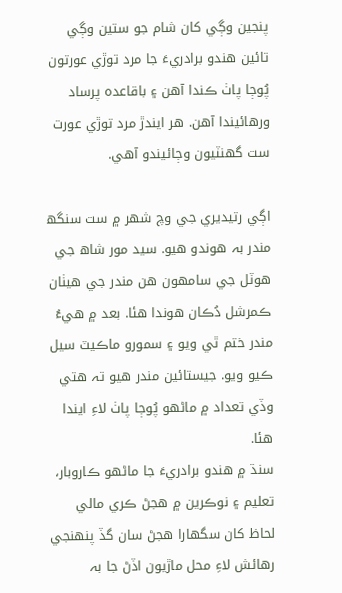پنجين وڳي کان شام جو ستين وڳي تائين ھندو برادريءَ جا مرد توڙي عورتون پُوڄا پاٺ ڪندا آھن ۽ باقاعدہ پرساد ورھائيندا آھن. ھر ايندڙ مرد توڙي عورت ست گھنٽيون وڄائيندو آھي.

اڳي رتيديري جي وچ شھر ۾ ست سنگھ مندر بہ ھوندو ھيو. سيد مور شاھ جي ھوٽل جي سامھون ھن مندر جي ھيٺان ڪمرشل دُڪان ھوندا ھئا. بعد ۾ ھيءُ مندر ختم ٿي ويو ۽ سمورو ماڪيٽ سيل ڪيو ويو. جيستائين مندر ھيو تہ ھتي وڏي تعداد ۾ ماڻھو پُوڄا پاٺ لاءِ ايندا ھئا.
سنڌ ۾ ھندو برادريءَ جا ماڻھو ڪاروبار، تعليم ۽ نوڪرين ۾ ھجڻ ڪري مالي لحاظ کان سگھارا ھجڻ سان گڏ پنھنجي رھائش لاءِ محل ماڙيون اڏڻ جا بہ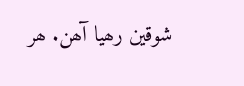شوقين رھيا آھن. ھر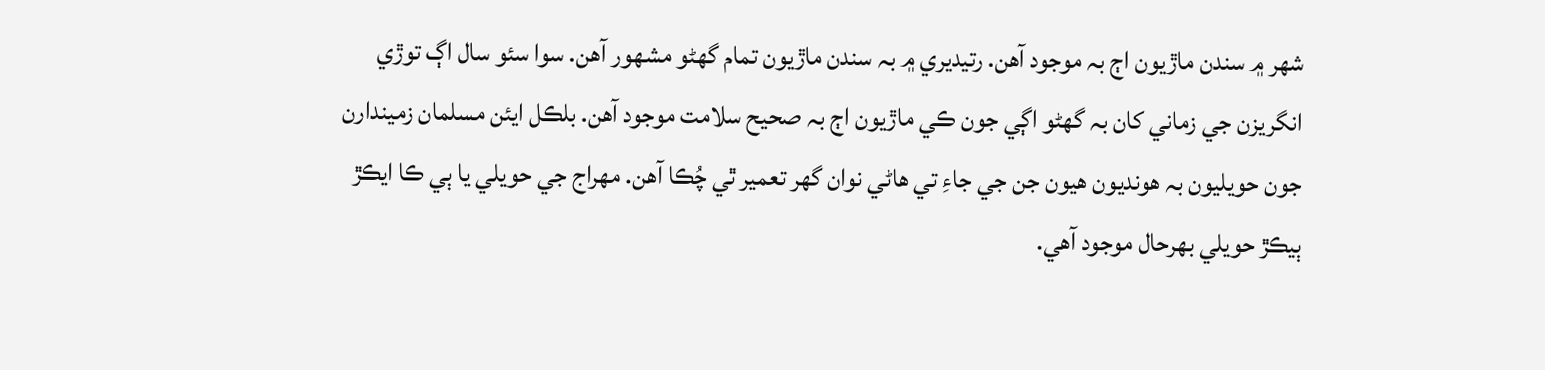شھر ۾ سندن ماڙيون اڄ بہ موجود آھن. رتيديري ۾ بہ سندن ماڙيون تمام گھڻو مشھور آھن. سوا سئو سال اڳ توڙي انگريزن جي زماني کان بہ گھڻو اڳي جون ڪي ماڙيون اڄ بہ صحيح سلامت موجود آھن. بلڪل ايئن مسلمان زميندارن جون حويليون بہ ھونديون ھيون جن جي جاءِ تي ھاڻي نوان گھر تعمير ٿي چُڪا آھن. مھراج جي حويلي يا ٻي ڪا ايڪڙ ٻيڪڙ حويلي بھرحال موجود آھي.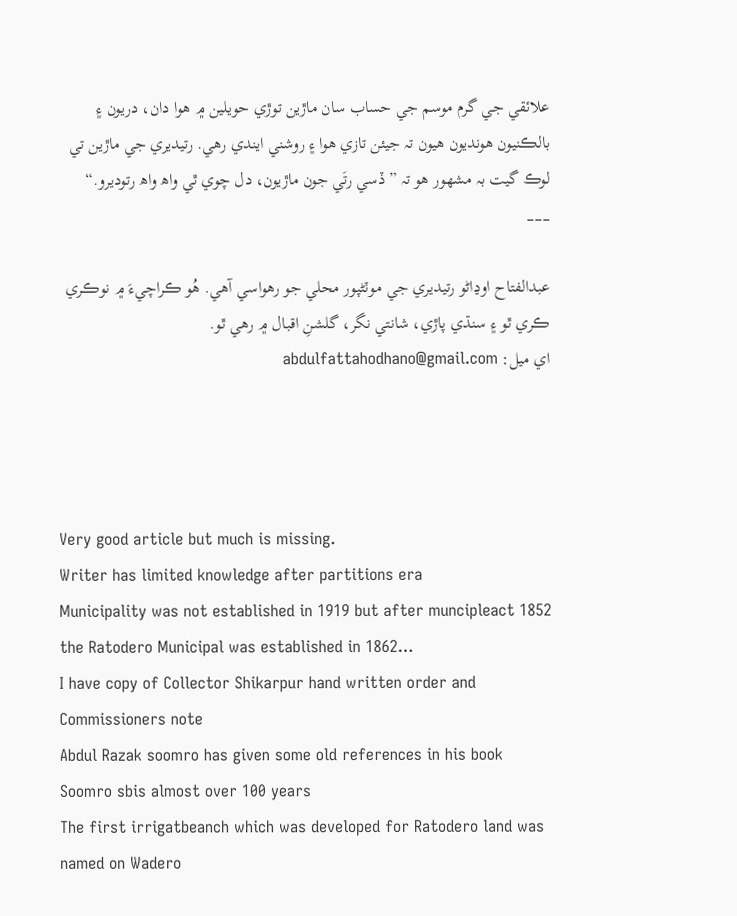علائقي جي گرم موسم جي حساب سان ماڙين توڙي حويلين ۾ ھوا دان، دريون ۽ بالڪنيون ھونديون ھيون تہ جيئن تازي ھوا ۽ روشني ايندي رھي. رتيديري جي ماڙين تي لوڪ گيت بہ مشھور ھو تہ ”ڏسي رتَي جون ماڙيون، دل چوي ٿي واھ واھ رتوديرو.“
___

عبدالفتاح اوڍاڻو رتيديري جي موٽڻپور محلي جو رھواسي آھي. ھُو ڪراچيءَ ۾ نوڪري ڪري ٿو ۽ سنڌي پاڙي، شانتي نگر، گلشنِ اقبال ۾ رھي ٿو.
اي ميل: abdulfattahodhano@gmail.com




Very good article but much is missing.
Writer has limited knowledge after partitions era
Municipality was not established in 1919 but after muncipleact 1852 the Ratodero Municipal was established in 1862…
I have copy of Collector Shikarpur hand written order and Commissioners note
Abdul Razak soomro has given some old references in his book
Soomro sbis almost over 100 years
The first irrigatbeanch which was developed for Ratodero land was named on Wadero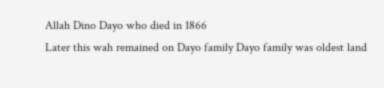Allah Dino Dayo who died in 1866
Later this wah remained on Dayo family Dayo family was oldest land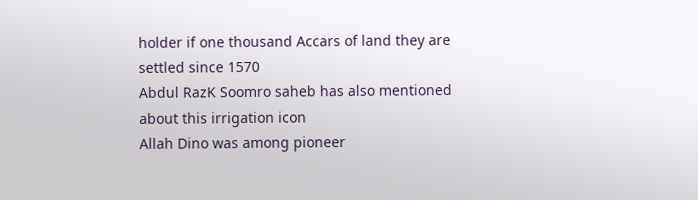holder if one thousand Accars of land they are settled since 1570
Abdul RazK Soomro saheb has also mentioned about this irrigation icon
Allah Dino was among pioneer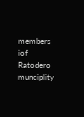members iof Ratodero munciplity